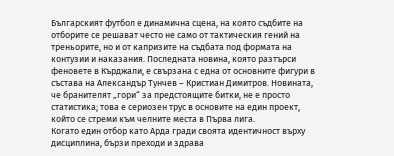Българският футбол е динамична сцена, на която съдбите на отборите се решават често не само от тактическия гений на треньорите, но и от капризите на съдбата под формата на контузии и наказания. Последната новина, която разтърси феновете в Кърджали, е свързана с една от основните фигури в състава на Александър Тунчев – Кристиан Димитров. Новината, че бранителят „гори“ за предстоящите битки, не е просто статистика; това е сериозен трус в основите на един проект, който се стреми към челните места в Първа лига.
Когато един отбор като Арда гради своята идентичност върху дисциплина, бързи преходи и здрава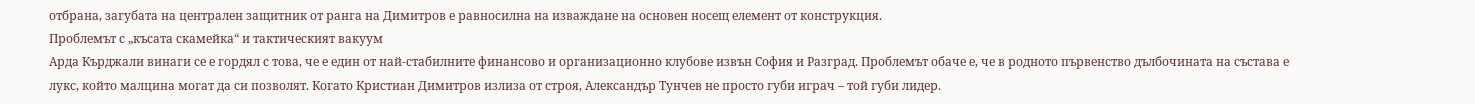отбрана, загубата на централен защитник от ранга на Димитров е равносилна на изваждане на основен носещ елемент от конструкция.
Проблемът с „късата скамейка“ и тактическият вакуум
Арда Кърджали винаги се е гордял с това, че е един от най-стабилните финансово и организационно клубове извън София и Разград. Проблемът обаче е, че в родното първенство дълбочината на състава е лукс, който малцина могат да си позволят. Когато Кристиан Димитров излиза от строя, Александър Тунчев не просто губи играч – той губи лидер.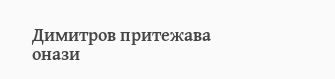Димитров притежава онази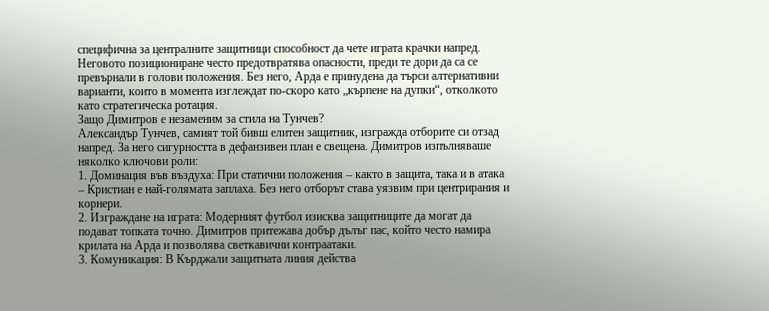специфична за централните защитници способност да чете играта крачки напред. Неговото позициониране често предотвратява опасности, преди те дори да са се превърнали в голови положения. Без него, Арда е принудена да търси алтернативни варианти, които в момента изглеждат по-скоро като „кърпене на дупки“, отколкото като стратегическа ротация.
Защо Димитров е незаменим за стила на Тунчев?
Александър Тунчев, самият той бивш елитен защитник, изгражда отборите си отзад напред. За него сигурността в дефанзивен план е свещена. Димитров изпълняваше няколко ключови роли:
1. Доминация във въздуха: При статични положения – както в защита, така и в атака – Кристиан е най-голямата заплаха. Без него отборът става уязвим при центрирания и корнери.
2. Изграждане на играта: Модерният футбол изисква защитниците да могат да подават топката точно. Димитров притежава добър дълъг пас, който често намира крилата на Арда и позволява светкавични контраатаки.
3. Комуникация: В Кърджали защитната линия действа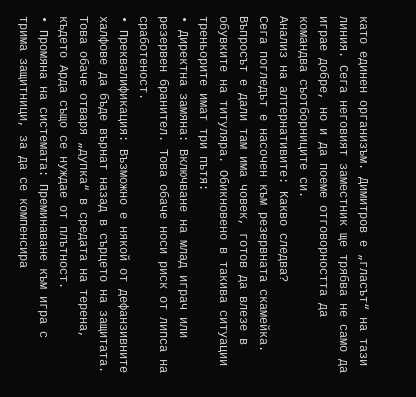като единен организъм. Димитров е „гласът“ на тази линия. Сега неговият заместник ще трябва не само да играе добре, но и да поеме отговорността да командва съотборниците си.
Анализ на алтернативите: Какво следва?
Сега погледът е насочен към резервната скамейка. Въпросът е дали там има човек, готов да влезе в обувките на титуляра. Обикновено в такива ситуации треньорите имат три пътя:
• Директна замяна: Включване на млад играч или резервен бранител. Това обаче носи риск от липса на сработеност.
• Преквалификация: Възможно е някой от дефанзивните халфове да бъде върнат назад в сърцето на защитата. Това обаче отваря „дупка“ в средата на терена, където Арда също се нуждае от плътност.
• Промяна на системата: Преминаване към игра с трима защитници, за да се компенсира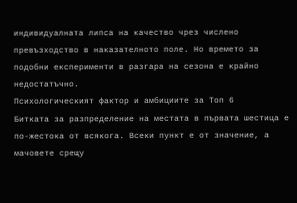индивидуалната липса на качество чрез числено превъзходство в наказателното поле. Но времето за подобни експерименти в разгара на сезона е крайно недостатъчно.
Психологическият фактор и амбициите за Топ 6
Битката за разпределение на местата в първата шестица е по-жестока от всякога. Всеки пункт е от значение, а мачовете срещу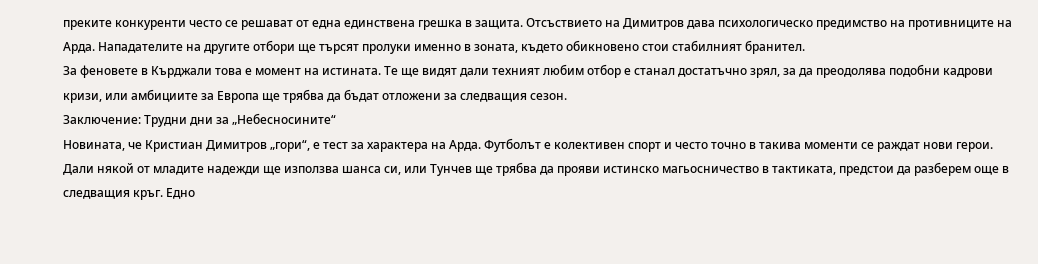преките конкуренти често се решават от една единствена грешка в защита. Отсъствието на Димитров дава психологическо предимство на противниците на Арда. Нападателите на другите отбори ще търсят пролуки именно в зоната, където обикновено стои стабилният бранител.
За феновете в Кърджали това е момент на истината. Те ще видят дали техният любим отбор е станал достатъчно зрял, за да преодолява подобни кадрови кризи, или амбициите за Европа ще трябва да бъдат отложени за следващия сезон.
Заключение: Трудни дни за „Небесносините“
Новината, че Кристиан Димитров „гори“, е тест за характера на Арда. Футболът е колективен спорт и често точно в такива моменти се раждат нови герои. Дали някой от младите надежди ще използва шанса си, или Тунчев ще трябва да прояви истинско магьосничество в тактиката, предстои да разберем още в следващия кръг. Едно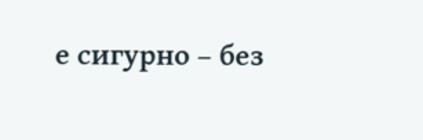е сигурно – без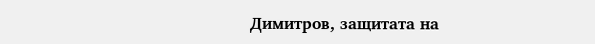Димитров, защитата на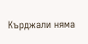Кърджали няма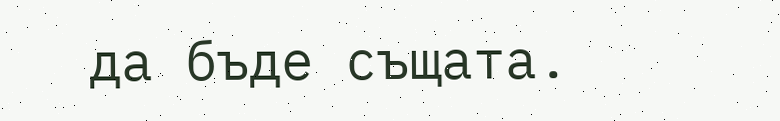да бъде същата.